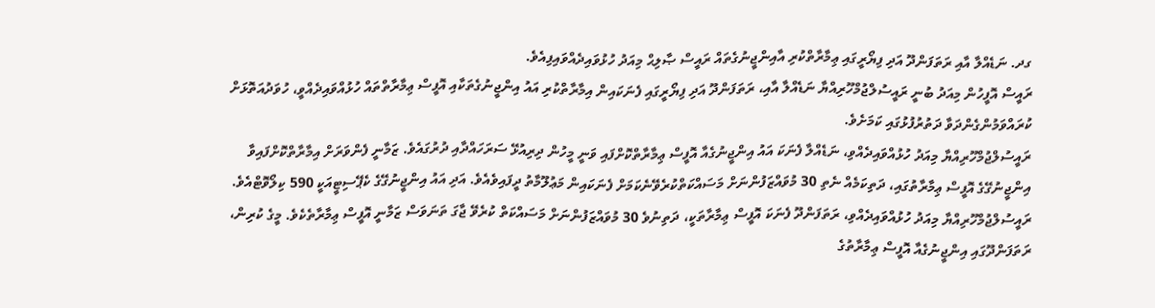ގދ. ނަޑެއްލާ އާއި ރަތަފަންދޫ އަދި ފިޔޯރީގައި ޢިމާރާތްކުރި އާއިންޖީނުގެތައް ރައީސް ޞާލިޙް މިއަދު ހުޅުވައިދެއްވައިފިއެވެ.
ރައީސް އޮފީހުން މިއަދު ބުނީ ރައީސުލްޖުމްހޫރިއްޔާ ނަޑެއްލާ އާއި، ރަތަފަންދޫ އަދި ފިޔޯރީގައި ފެނަކައިން އިމާރާތްކުރި އައު އިންޖީނުގެތަކާއި އޮފީސް ޢިމާރާތްތައް ހުޅުއްވައިދެއްވީ، ހުވަދުއަތޮޅަށް ކުރައްވަމުންގެންދަވާ ދަތުރުފުޅުގައި ކަމަށެވެ.
ރައީސުލްޖުމްހޫރިއްޔާ މިއަދު ހުޅުއްވައިދެއްވި، ނަޑެއްލާ ފެނަކަ އައު އިންޖީނުގެއާ އޮފީސް ޢިމާރާތްކޮށްފައި ވަނީ މީހުން ދިރިއުޅޭ ސަރަހައްދާއި ދުރުގައެވެ. ޒަމާނީ ފެންވަރަށް އިމާރާތްކޮށްފައިވާ އިންޖީނުގޭގެ އޮފީސް ޢިމާރާތުގައި، ދަތިކަމެއް ނެތި 30 މުވައްޒަފުންނަށް މަސައްކަތްކުރެވޭނެކަމަށް ފެނަކައިން މަޢުލޫމާތު ދީފައިވެއެވެ. އަދި އައު އިންޖީނުގޭގެ ކެޕޭސިޓީއަކީ 590 ކިލޯވޮޓްއެވެ.
ރައީސުލްޖުމްހޫރިއްޔާ މިއަދު ހުޅުއްވައިދެއްވި، ރަތަފަންދޫ ފެނަކަ އޮފީސް ޢިމާރާތަކީ، ދަތިނުވެ 30 މުވައްޒަފުންނަށް މަސައްކަތް ކުރެވޭ ޖާގަ ތަނަވަސް ޒަމާނީ އޮފީސް ޢިމާރާތެކެވެ. މީގެ ކުރިން، ރަތަފަންދޫގައި އިންޖީނުގެއާ އޮފީސް ޢިމާރާތުގެ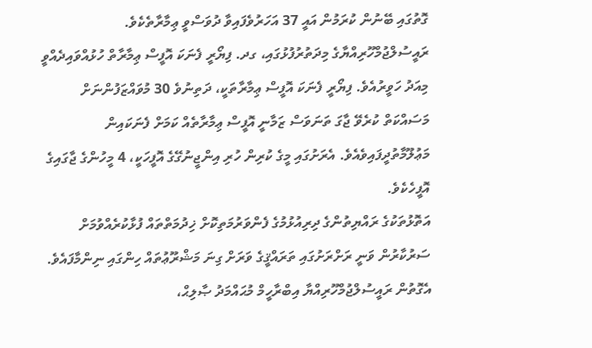ގޮތުގައި ބޭނުން ކުރަމުން އައީ 37 އަހަރުވެފައިވާ ދުވަސްވީ ޢިމާރާތެކެވެ.
ރައީސުލްޖުމްހޫރިއްޔާގެ މިދަތުރުފުޅުގައި، ގދ. ފިޔޯރީ ފެނަކަ އޮފީސް ޢިމާރާތް ހުޅުއްވައިދެއްވީ މިއަދު ހަވީރުއެވެ. ފިޔޯރީ ފެނަކަ އޮފީސް ޢިމާރާތަކީ، ދަތިނުވެ 30 މުވައްޒަފުންނަށް މަސައްކަތް ކުރެވޭ ޖާގަ ތަނަވަސް ޒަމާނީ އޮފީސް ޢިމާރާތެއް ކަމަށް ފެނަކައިން މަޢުލޫމާތުދީފައިވެއެވެ. އެރަށުގައި މީގެ ކުރިން ހުރި އިންޖީނުގޭގެ އޮފީހަކީ، 4 މީހުންގެ ޖާގައިގެ އޮފީހެކެވެ.
އަތޮޅުތަކުގެ ރައްޔިތުންގެ ދިރިއުޅުމުގެ ފެންވަރުމަތިކޮށް ޚިދުމަތްތައް ފުޅާކުރެއްވުމަށް ސަރުކާރުން ވަނީ ރަށްރަށުގައި ތަރައްޤީގެ ވަރަށް ގިނަ މަޝްރޫޢުތައް ހިންގައި ނިންމާފައެވެ.
އެގޮތުން ރައީސުލްޖުމްހޫރިއްޔާ އިބްރާހީމް މުޙައްމަދު ޞާލިޙް،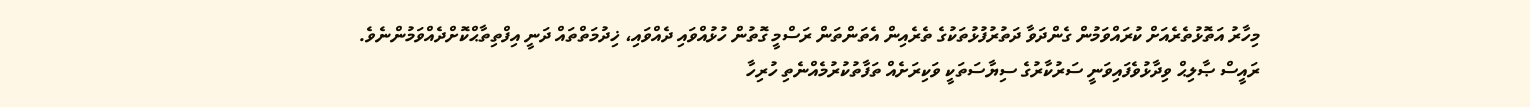މިހާރު އަތޮޅުތެރެއަށް ކުރައްވަމުން ގެންދަވާ ދަތުރުފުޅުތަކުގެ ތެރެއިން އެތަންތަން ރަސްމީ ގޮތުން ހުޅުއްވައި ދެއްވައި، ޚިދުމަތްތައް ދަނީ އިފްތިތާޙްކޮށްދެއްވަމުންނެވެ.
ރައީސް ޞާލިޙް ވިދާޅުވެފައިވަނީ ސަރުކާރުގެ ސިޔާސަތަކީ ވަކިރަށެއް ތަފާތުކުރުމެއްނެތި ހުރިހާ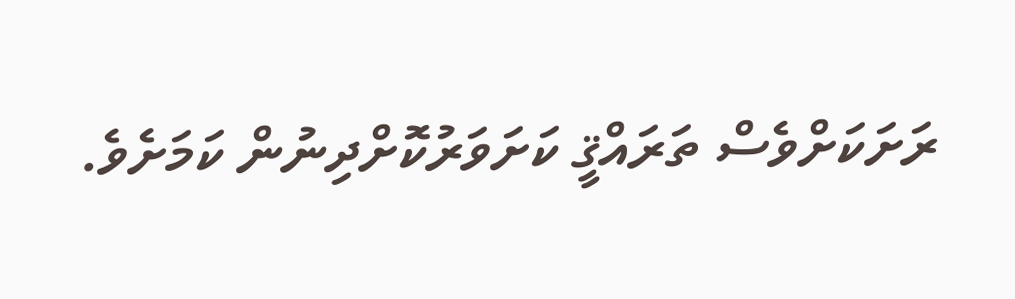ރަށަކަށްވެސް ތަރައްޤީ ކަށަވަރުކޮށްދިނުން ކަމަށެވެ.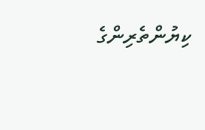ކިޔުންތެރިންގެ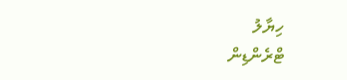ހިޔާލު
ޓްރެންޑިން